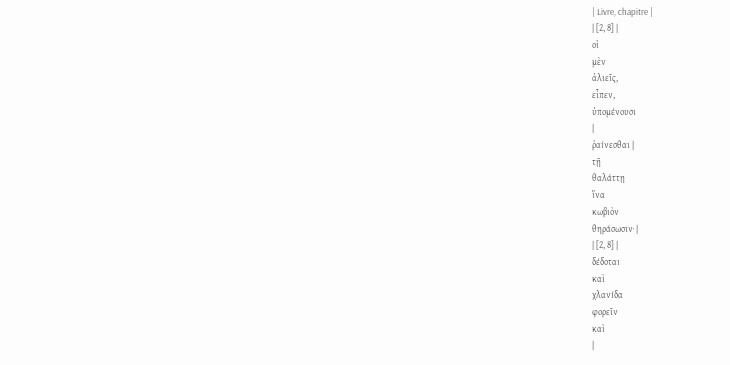| Livre, chapitre |
| [2, 8] |
οἱ
μὲν
ἁλιεῖς,
εἶπεν,
ὑπομένουσι
|
ῥαίνεσθαι |
τῇ
θαλάττῃ
ἵνα
κωβιὸν
θηράσωσιν· |
| [2, 8] |
δέδοται
καὶ
χλανίδα
φορεῖν
καὶ
|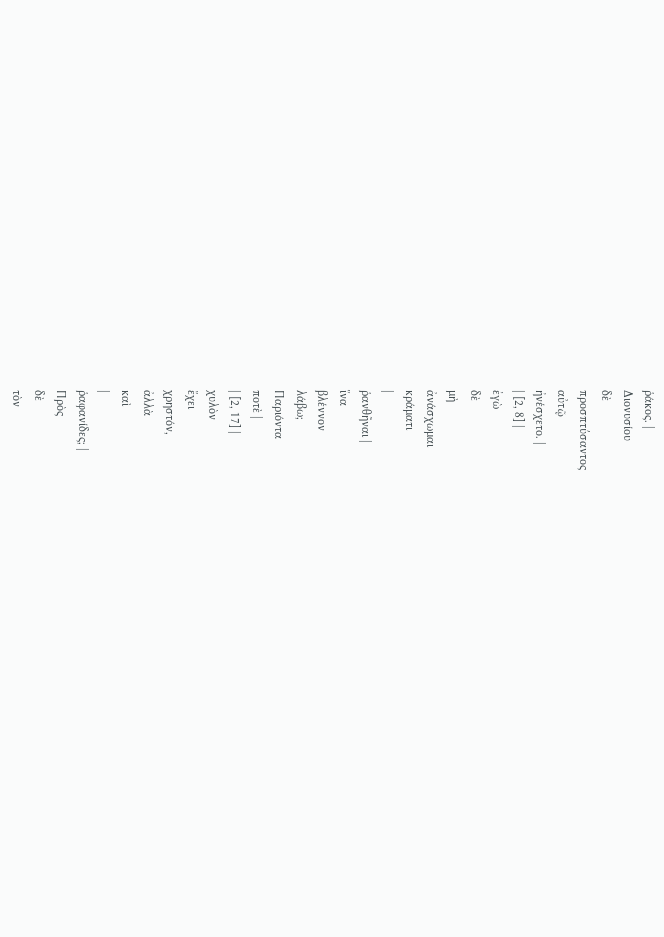ῥάκος. |
Διονυσίου
δὲ
προσπτύσαντος
αὐτῷ
ἠνέσχετο. |
| [2, 8] |
ἐγὼ
δὲ
μὴ
ἀνάσχωμαι
κράματι
|
ῥανθῆναι |
ἵνα
βλέννον
λάβω;
Παριόντα
ποτὲ |
| [2, 17] |
χυλὸν
ἔχει
χρηστόν,
ἀλλὰ
καὶ
|
ῥαφανίδες; |
Πρὸς
δὲ
τὸν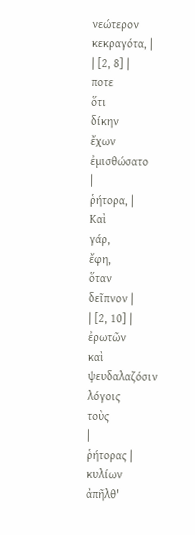νεώτερον
κεκραγότα, |
| [2, 8] |
ποτε
ὅτι
δίκην
ἔχων
ἐμισθώσατο
|
ῥήτορα, |
Καὶ
γάρ,
ἔφη,
ὅταν
δεῖπνον |
| [2, 10] |
ἐρωτῶν
καὶ
ψευδαλαζόσιν
λόγοις
τοὺς
|
ῥήτορας |
κυλίων
ἀπῆλθ'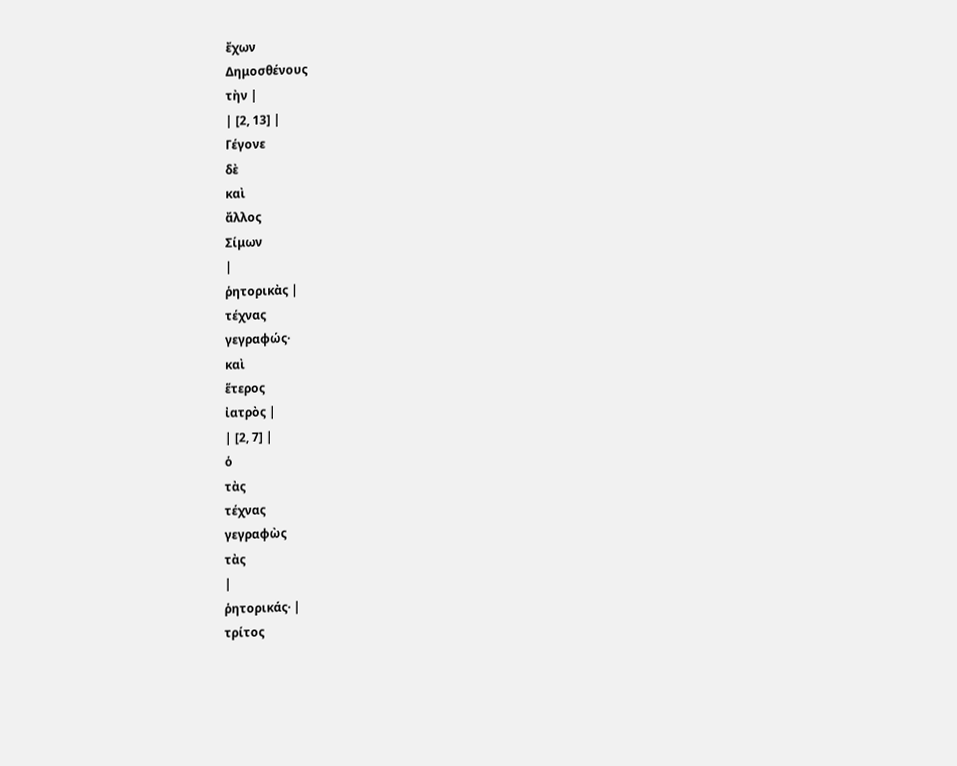ἔχων
Δημοσθένους
τὴν |
| [2, 13] |
Γέγονε
δὲ
καὶ
ἄλλος
Σίμων
|
ῥητορικὰς |
τέχνας
γεγραφώς·
καὶ
ἕτερος
ἰατρὸς |
| [2, 7] |
ὁ
τὰς
τέχνας
γεγραφὼς
τὰς
|
ῥητορικάς· |
τρίτος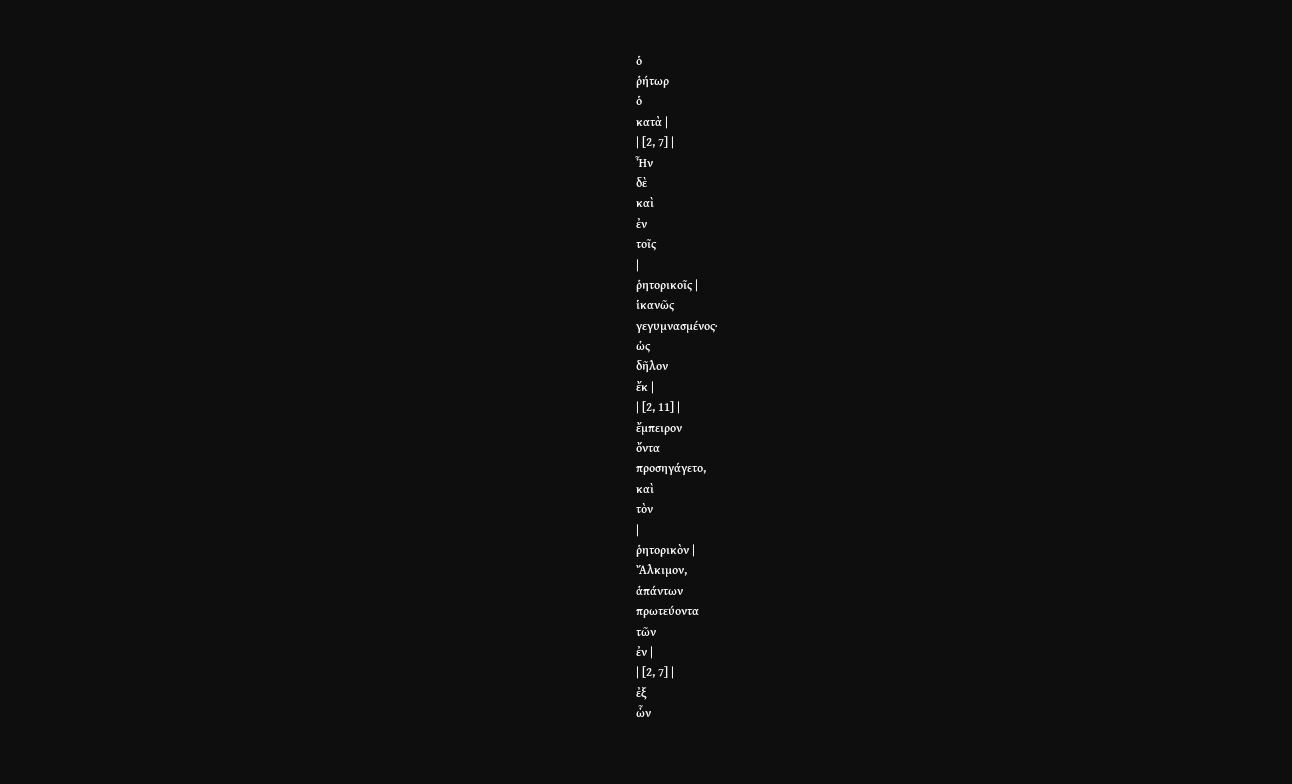ὁ
ῥήτωρ
ὁ
κατὰ |
| [2, 7] |
Ἦν
δὲ
καὶ
ἐν
τοῖς
|
ῥητορικοῖς |
ἱκανῶς
γεγυμνασμένος·
ὡς
δῆλον
ἔκ |
| [2, 11] |
ἔμπειρον
ὄντα
προσηγάγετο,
καὶ
τὸν
|
ῥητορικὸν |
Ἄλκιμον,
ἁπάντων
πρωτεύοντα
τῶν
ἐν |
| [2, 7] |
ἐξ
ὧν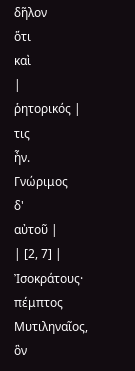δῆλον
ὅτι
καὶ
|
ῥητορικός |
τις
ἦν.
Γνώριμος
δ'
αὐτοῦ |
| [2, 7] |
Ἰσοκράτους·
πέμπτος
Μυτιληναῖος,
ὃν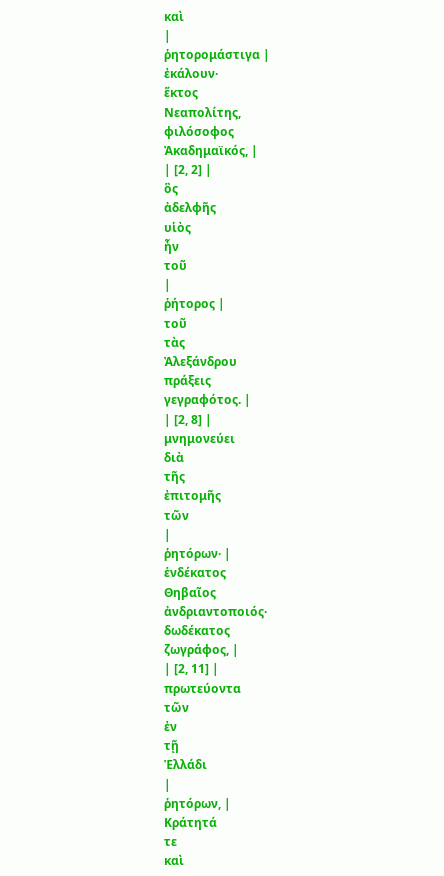καὶ
|
ῥητορομάστιγα |
ἐκάλουν·
ἕκτος
Νεαπολίτης,
φιλόσοφος
Ἀκαδημαϊκός, |
| [2, 2] |
ὃς
ἀδελφῆς
υἱὸς
ἦν
τοῦ
|
ῥήτορος |
τοῦ
τὰς
Ἀλεξάνδρου
πράξεις
γεγραφότος. |
| [2, 8] |
μνημονεύει
διὰ
τῆς
ἐπιτομῆς
τῶν
|
ῥητόρων· |
ἑνδέκατος
Θηβαῖος
ἀνδριαντοποιός·
δωδέκατος
ζωγράφος, |
| [2, 11] |
πρωτεύοντα
τῶν
ἐν
τῇ
Ἑλλάδι
|
ῥητόρων, |
Κράτητά
τε
καὶ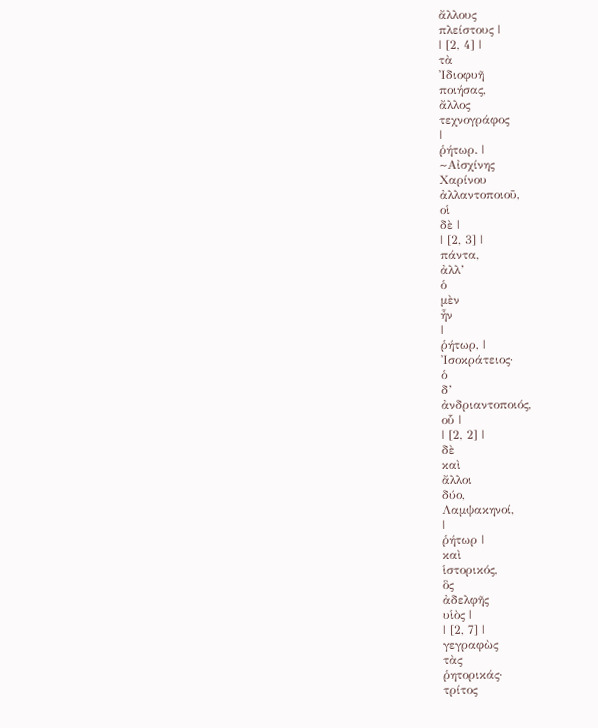ἄλλους
πλείστους |
| [2, 4] |
τὰ
Ἰδιοφυῆ
ποιήσας,
ἄλλος
τεχνογράφος
|
ῥήτωρ. |
~Αἰσχίνης
Χαρίνου
ἀλλαντοποιοῦ,
οἱ
δὲ |
| [2, 3] |
πάντα,
ἀλλ’
ὁ
μὲν
ἦν
|
ῥήτωρ, |
Ἰσοκράτειος·
ὁ
δ’
ἀνδριαντοποιός,
οὗ |
| [2, 2] |
δὲ
καὶ
ἄλλοι
δύο,
Λαμψακηνοί,
|
ῥήτωρ |
καὶ
ἱστορικός,
ὃς
ἀδελφῆς
υἱὸς |
| [2, 7] |
γεγραφὼς
τὰς
ῥητορικάς·
τρίτος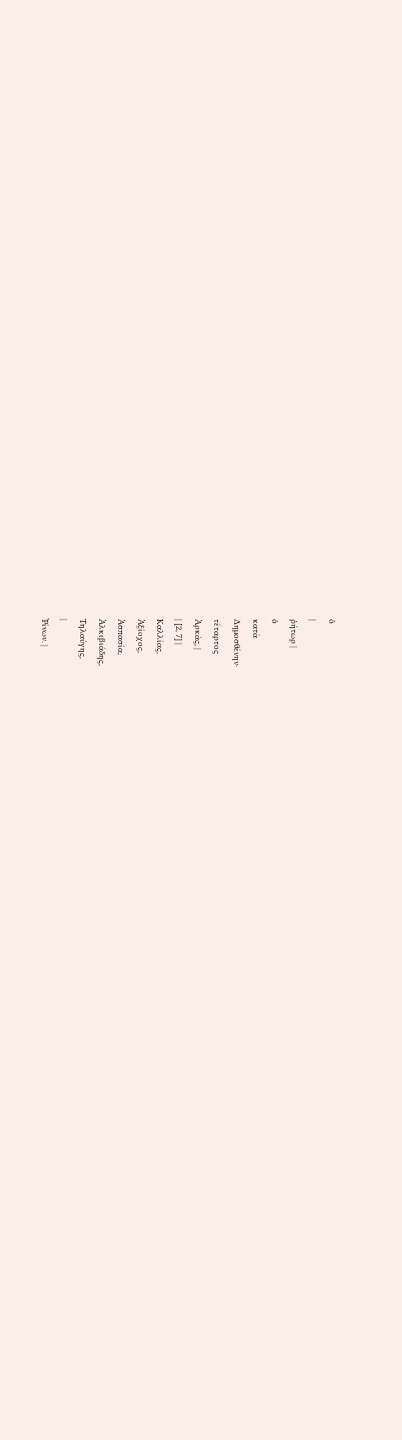ὁ
|
ῥήτωρ |
ὁ
κατὰ
Δημοσθένην·
τέταρτος
Ἀρκάς, |
| [2, 7] |
Καλλίας,
Ἀξίοχος,
Ἀσπασία,
Ἀλκιβιάδης,
Τηλαύγης,
|
Ῥίνων. |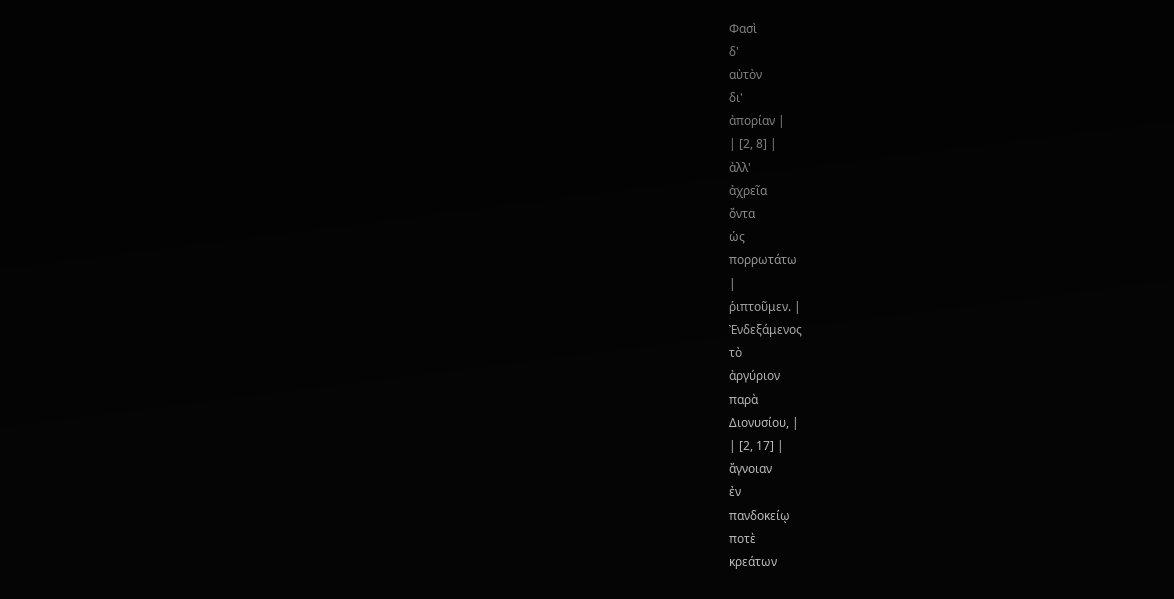Φασὶ
δ'
αὐτὸν
δι'
ἀπορίαν |
| [2, 8] |
ἀλλ'
ἀχρεῖα
ὄντα
ὡς
πορρωτάτω
|
ῥιπτοῦμεν. |
Ἐνδεξάμενος
τὸ
ἀργύριον
παρὰ
Διονυσίου, |
| [2, 17] |
ἄγνοιαν
ἐν
πανδοκείῳ
ποτὲ
κρεάτων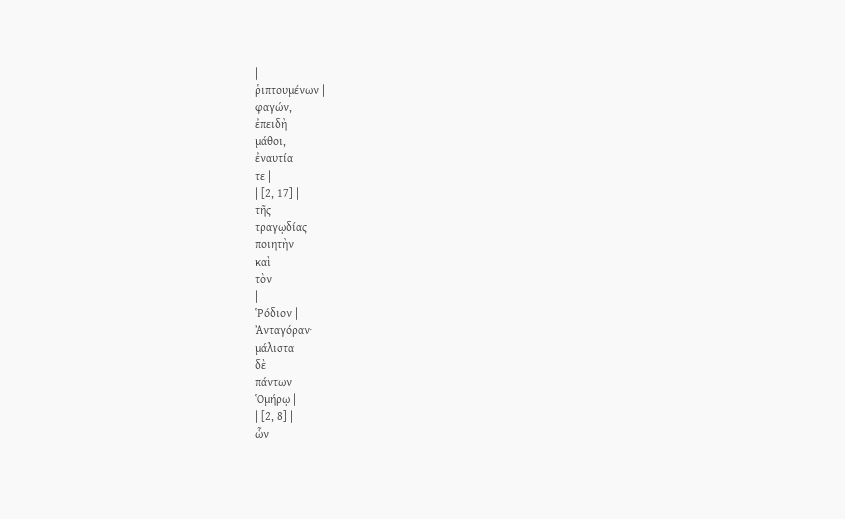|
ῥιπτουμένων |
φαγών,
ἐπειδὴ
μάθοι,
ἐναυτία
τε |
| [2, 17] |
τῆς
τραγῳδίας
ποιητὴν
καὶ
τὸν
|
Ῥόδιον |
Ἀνταγόραν·
μάλιστα
δὲ
πάντων
Ὁμήρῳ |
| [2, 8] |
ὧν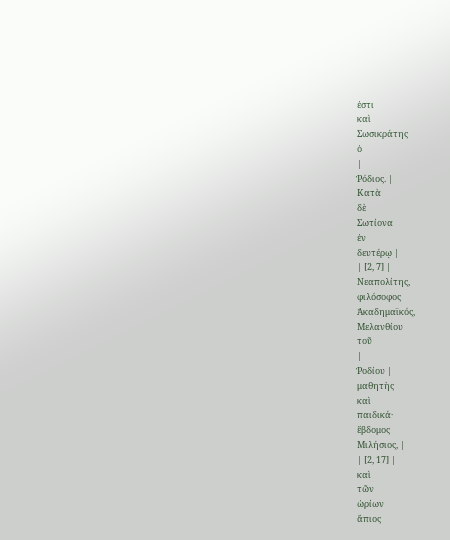ἐστι
καὶ
Σωσικράτης
ὁ
|
Ῥόδιος. |
Κατὰ
δὲ
Σωτίονα
ἐν
δευτέρῳ |
| [2, 7] |
Νεαπολίτης,
φιλόσοφος
Ἀκαδημαϊκός,
Μελανθίου
τοῦ
|
Ῥοδίου |
μαθητὴς
καὶ
παιδικά·
ἕβδομος
Μιλήσιος, |
| [2, 17] |
καὶ
τῶν
ὡρίων
ἄπιος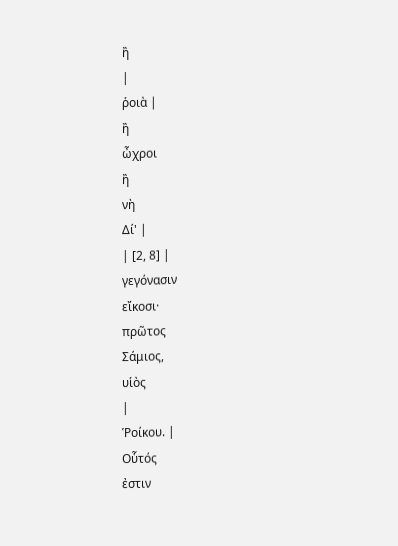ἢ
|
ῥοιὰ |
ἢ
ὦχροι
ἢ
νὴ
Δί' |
| [2, 8] |
γεγόνασιν
εἴκοσι·
πρῶτος
Σάμιος,
υἱὸς
|
Ῥοίκου. |
Οὗτός
ἐστιν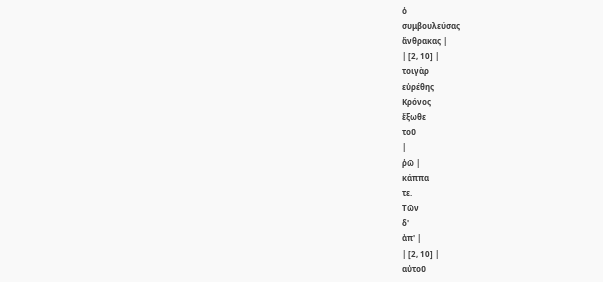ὁ
συμβουλεύσας
ἄνθρακας |
| [2, 10] |
τοιγὰρ
εὑρέθης
Κρόνος
ἔξωθε
τοῦ
|
ῥῶ |
κάππα
τε.
Τῶν
δ'
ἀπ' |
| [2, 10] |
αὐτοῦ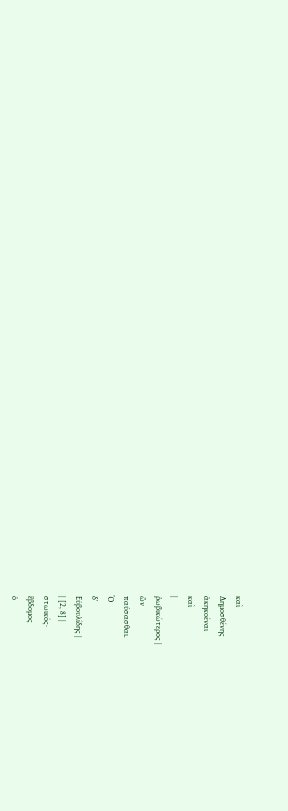καὶ
Δημοσθένης
ἀκηκοέναι
καὶ
|
ῥωβικώτερος |
ὢν
παύσασθαι.
Ὁ
δ'
Εὐβουλίδης |
| [2, 8] |
στωικός·
ἕβδομος
ὁ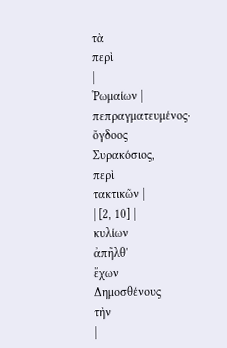τὰ
περὶ
|
Ῥωμαίων |
πεπραγματευμένος·
ὄγδοος
Συρακόσιος,
περὶ
τακτικῶν |
| [2, 10] |
κυλίων
ἀπῆλθ'
ἔχων
Δημοσθένους
τὴν
|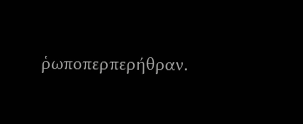ῥωποπερπερήθραν.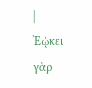|
Ἐῴκει
γὰρ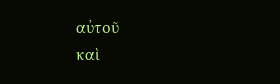αὐτοῦ
καὶ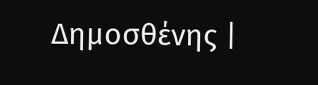Δημοσθένης |